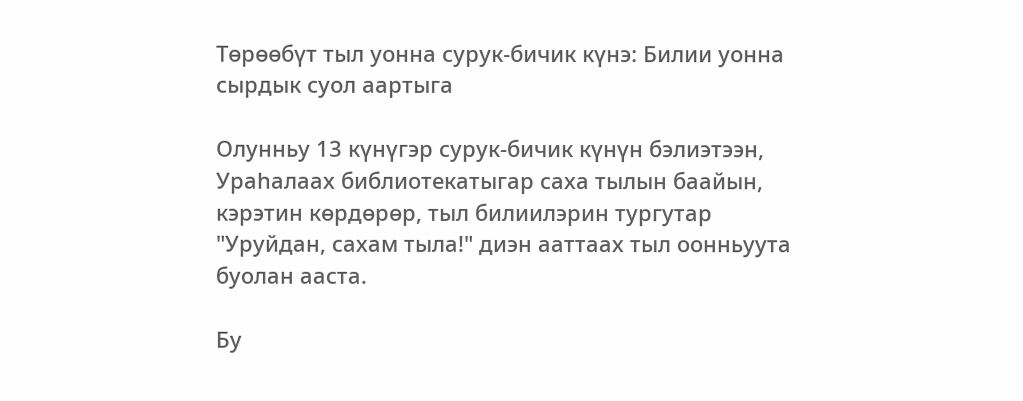Төрөөбүт тыл уонна сурук-бичик күнэ: Билии уонна сырдык суол аартыга

Олунньу 13 күнүгэр сурук-бичик күнүн бэлиэтээн, Ураhалаах библиотекатыгар саха тылын баайын, кэрэтин көрдөрөр, тыл билиилэрин тургутар "Уруйдан, сахам тыла!" диэн ааттаах тыл оонньуута буолан ааста.

Бу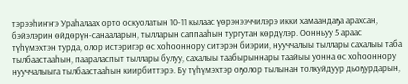тэрээһиҥҥэ Ураhалаах орто оскуолатын 10-11 кылаас үөрэнээччилэрэ икки хамаандаҕа арахсан, бэйэлэрин өйдөрүн-санааларын, тылларын саппааһын тургутан көрдүлэр. Оонньуу 5 араас түһүмэхтэн турда, олор истэригэр өс хоһооннору ситэрэн биэрии, нууччалыы тыллары сахалыы таба тылбаастааһын, паараласпыт тыллары булуу, сахалыы таабырыннары таайыы уонна өс хоһооннору нууччалыыга тылбаастааһын киирбиттэрэ. Бу түһүмэхтэр оҕолор тылынан толкуйдуур дьоҕурдарын,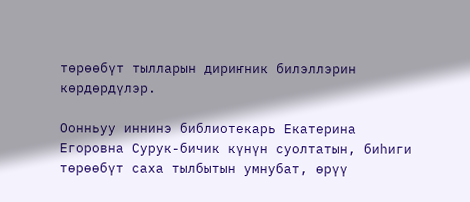төрөөбүт тылларын дириҥник билэллэрин көрдөрдүлэр.

Оонньуу иннинэ библиотекарь Екатерина Егоровна Сурук-бичик күнүн суолтатын, биһиги төрөөбүт саха тылбытын умнубат, өрүү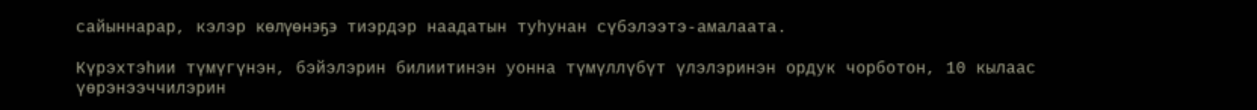сайыннарар, кэлэр көлүөнэҕэ тиэрдэр наадатын туһунан сүбэлээтэ-амалаата.

Күрэхтэһии түмүгүнэн, бэйэлэрин билиитинэн уонна түмүллүбүт үлэлэринэн ордук чорботон, 10 кылаас үөрэнээччилэрин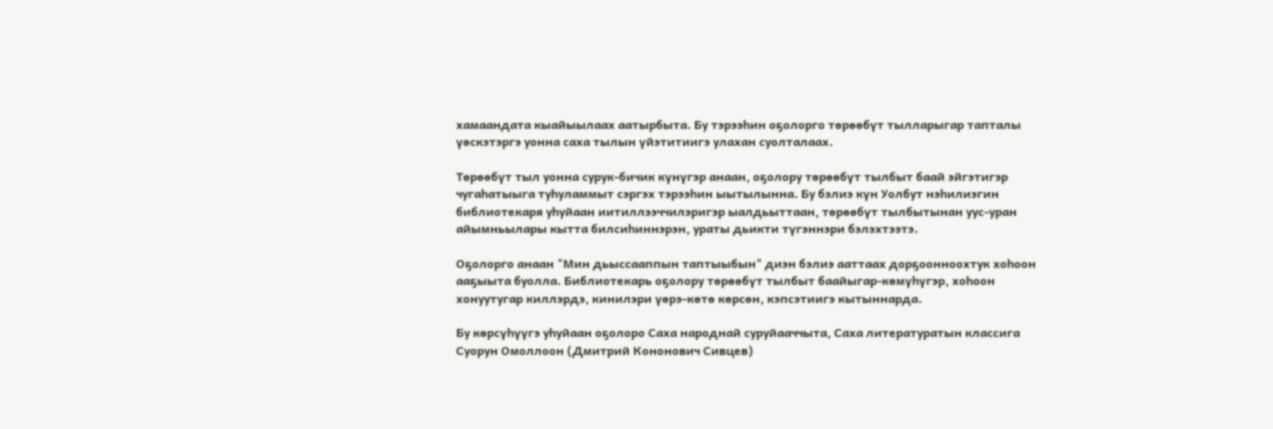хамаандата кыайыылаах аатырбыта. Бу тэрээһин оҕолорго төрөөбүт тылларыгар тапталы үөскэтэргэ уонна саха тылын үйэтитиигэ улахан суолталаах.

Төрөөбүт тыл уонна сурук-бичик күнүгэр анаан, оҕолору төрөөбүт тылбыт баай эйгэтигэр чугаһатыыга туһуламмыт сэргэх тэрээһин ыытылынна. Бу бэлиэ күн Уолбут нэhилиэгин библиотекаря уhуйаан иитиллээччилэригэр ыалдьыттаан, төрөөбүт тылбытынан уус-уран айымньылары кытта билсиһиннэрэн, ураты дьикти түгэннэри бэлэхтээтэ.

Оҕолорго анаан "Мин дьыссааппын таптыыбын" диэн бэлиэ ааттаах дорҕоонноохтук хоһоон ааҕыыта буолла. Библиотекарь оҕолору төрөөбүт тылбыт баайыгар-көмүһүгэр, хоһоон хонуутугар киллэрдэ, кинилэри үөрэ-көтө көрсөн, кэпсэтиигэ кытыннарда.

Бу көрсүһүүгэ уһуйаан оҕолоро Саха народнай суруйааччыта, Саха литературатын классига Суорун Омоллоон (Дмитрий Кононович Сивцев)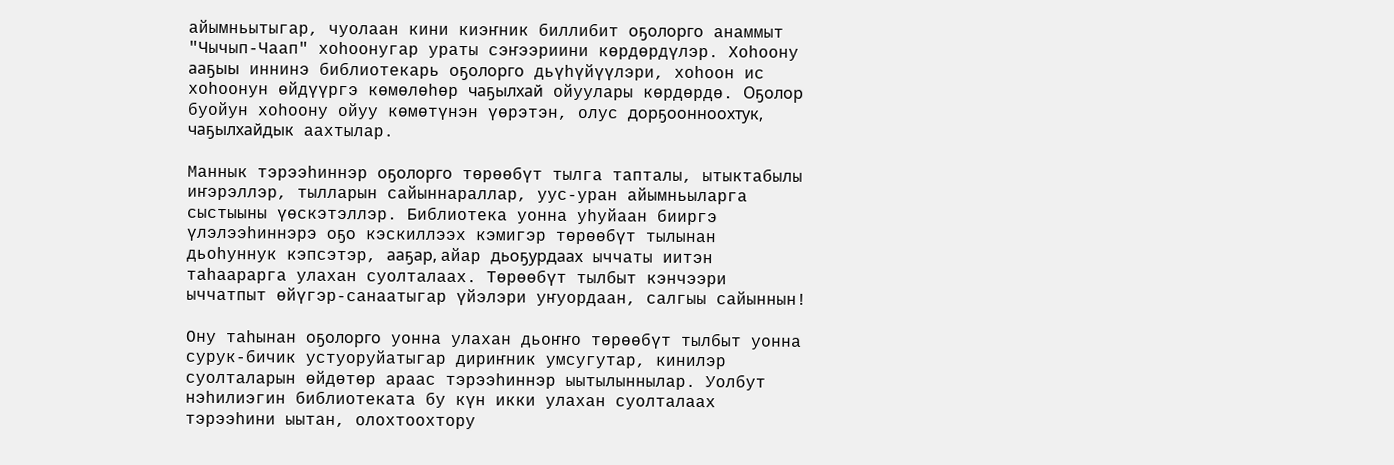айымньытыгар, чуолаан кини киэҥник биллибит оҕолорго анаммыт "Чычып-Чаап" хоһоонугар ураты сэҥээриини көрдөрдүлэр. Хоһоону ааҕыы иннинэ библиотекарь оҕолорго дьүһүйүүлэри, хоһоон ис хоһоонун өйдүүргэ көмөлөһөр чаҕылхай ойуулары көрдөрдө. Оҕолор буойун хоһоону ойуу көмөтүнэн үөрэтэн, олус дорҕоонноохтук, чаҕылхайдык аахтылар.

Маннык тэрээһиннэр оҕолорго төрөөбүт тылга тапталы, ытыктабылы иҥэрэллэр, тылларын сайыннараллар, уус-уран айымньыларга сыстыыны үөскэтэллэр. Библиотека уонна уһуйаан бииргэ үлэлээһиннэрэ оҕо кэскиллээх кэмигэр төрөөбүт тылынан дьоһуннук кэпсэтэр, ааҕар, айар дьоҕурдаах ыччаты иитэн таһаарарга улахан суолталаах. Төрөөбүт тылбыт кэнчээри ыччатпыт өйүгэр-санаатыгар үйэлэри уҥуордаан, салгыы сайыннын!

Ону таhынан оҕолорго уонна улахан дьоҥҥо төрөөбүт тылбыт уонна сурук-бичик устуоруйатыгар дириҥник умсугутар, кинилэр суолталарын өйдөтөр араас тэрээһиннэр ыытылыннылар. Уолбут нэhилиэгин библиотеката бу күн икки улахан суолталаах тэрээһини ыытан, олохтоохтору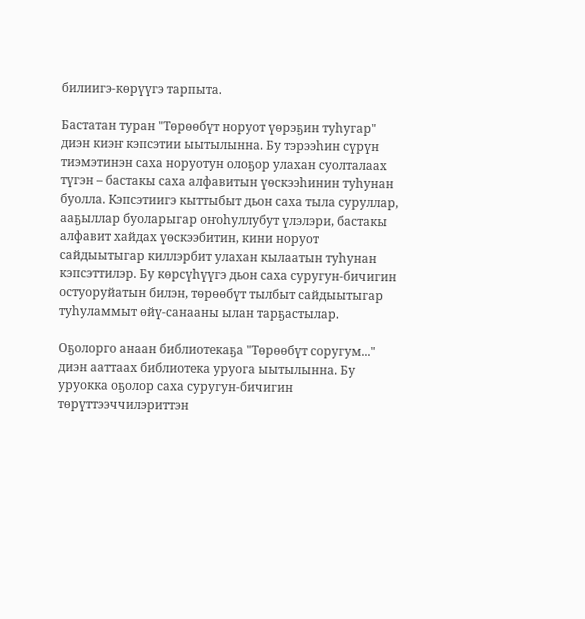билиигэ-көрүүгэ тарпыта.

Бастатан туран "Төрөөбүт норуот үөрэҕин туһугар" диэн киэҥ кэпсэтии ыытылынна. Бу тэрээһин сүрүн тиэмэтинэн саха норуотун олоҕор улахан суолталаах түгэн – бастакы саха алфавитын үөскээһинин туhунан буолла. Кэпсэтиигэ кыттыбыт дьон саха тыла суруллар, ааҕыллар буоларыгар оҥоһуллубут үлэлэри, бастакы алфавит хайдах үөскээбитин, кини норуот сайдыытыгар киллэрбит улахан кылаатын туһунан кэпсэттилэр. Бу көрсүһүүгэ дьон саха суругун-бичигин остуоруйатын билэн, төрөөбүт тылбыт сайдыытыгар туһуламмыт өйү-санааны ылан тарҕастылар.

Оҕолорго анаан библиотекаҕа "Төрөөбүт соругум..." диэн ааттаах библиотека уруога ыытылынна. Бу уруокка оҕолор саха суругун-бичигин төрүттээччилэриттэн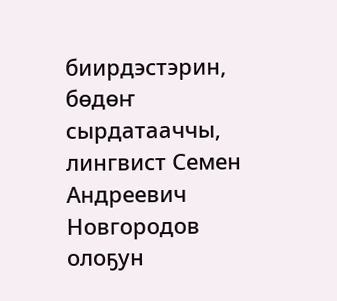биирдэстэрин, бөдөҥ сырдатааччы, лингвист Семен Андреевич Новгородов олоҕун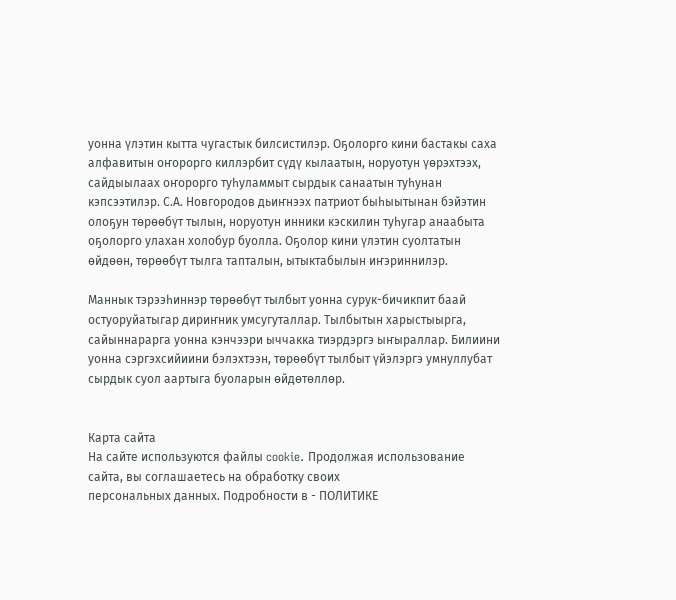уонна үлэтин кытта чугастык билсистилэр. Оҕолорго кини бастакы саха алфавитын оҥорорго киллэрбит сүдү кылаатын, норуотун үөрэхтээх, сайдыылаах оҥорорго туһуламмыт сырдык санаатын туһунан кэпсээтилэр. С.А. Новгородов дьиҥнээх патриот быһыытынан бэйэтин олоҕун төрөөбүт тылын, норуотун инники кэскилин туһугар анаабыта оҕолорго улахан холобур буолла. Оҕолор кини үлэтин суолтатын өйдөөн, төрөөбүт тылга тапталын, ытыктабылын иҥэриннилэр.

Маннык тэрээһиннэр төрөөбүт тылбыт уонна сурук-бичикпит баай остуоруйатыгар дириҥник умсугуталлар. Тылбытын харыстыырга, сайыннарарга уонна кэнчээри ыччакка тиэрдэргэ ыҥыраллар. Билиини уонна сэргэхсийиини бэлэхтээн, төрөөбүт тылбыт үйэлэргэ умнуллубат сырдык суол аартыга буоларын өйдөтөллөр.


Карта сайта
На сайте используются файлы cookie. Продолжая использование сайта, вы соглашаетесь на обработку своих
персональных данных. Подробности в - ПОЛИТИКЕ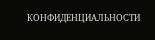КОНФИДЕНЦИАЛЬНОСТИ